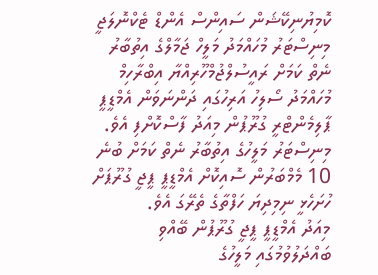ކޮމިޔުނިކޭޝަން ސައިންސް އެންޑް ޓެކްނޮލަޖީ މިނިސްޓަރު މުހައްމަދު މަލީހް ޖަމާލްގެ އިތުބާރު ނެތް ކަމަށް ރައީސުލްޖުމްހޫރިއްޔާ އިބްރާހިމް މުހައްމަދު ސޯލިހު އަރިހުގައި ދަންނަވަން އެމްޑީޕީ ޕާލިމެންޓްރީ ގުރޫޕުން މިއަދު ފާސްކޮށްފި އެވެ.
މިނިސްޓަރު މަލީހުގެ އިތުބާރު ނެތް ކަމަށް ބުނެ 10 މެމްބަރުން ސޮއިކޮށް އެމްޑީޕީ ޕީޖީ ގުރޫޕަށް ހުށަހެޅީ ނިމިދިޔަ ހަފްތާގެ ތެރޭގަ އެވެ.
މިއަދު އެމްޑީޕީ ޕީޖީ ގުރޫޕުން ބޭއްވި ބައްދަލުވުމުގައި މަލީހުގެ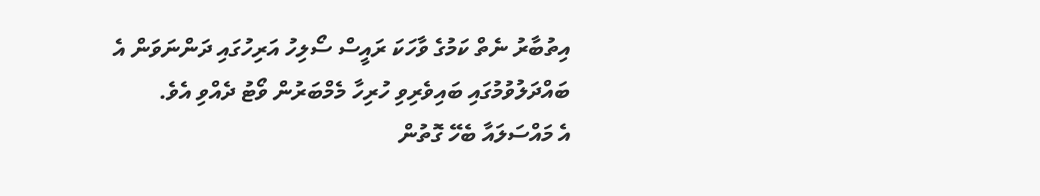އިތުބާރު ނެތް ކަމުގެ ވާހަކަ ރައީސް ސޯލިހު އަރިހުގައި ދަންނަވަން އެ ބައްދަލުވުމުގައި ބައިވެރިވި ހުރިހާ މެމްބަރުން ވޯޓު ދެއްވި އެވެ.
އެ މައްސަލައާ ބެހޭ ގޮތުން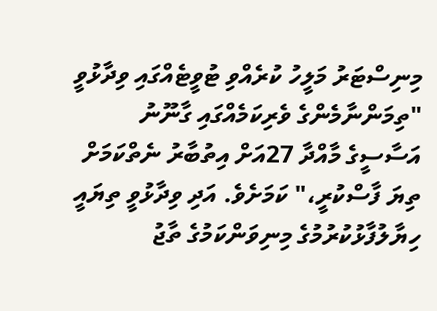މިނިސްޓަރު މަލީހު ކުރެއްވި ޓުވީޓެއްގައި ވިދާޅުވީ "ތިމަންނާމެންގެ ވެރިކަމެއްގައި ގާނޫނު އަސާސީގެ މާއްދާ 27އަށް އިތުބާރު ނެތްކަމަށް ތިޔަ ފާސްކުރީ،" ކަމަށެވެ. އަދި ވިދާޅުވީ ތިޔައީ ހިޔާލުފާޅުކުރުމުގެ މިނިވަންކަމުގެ ތާޖު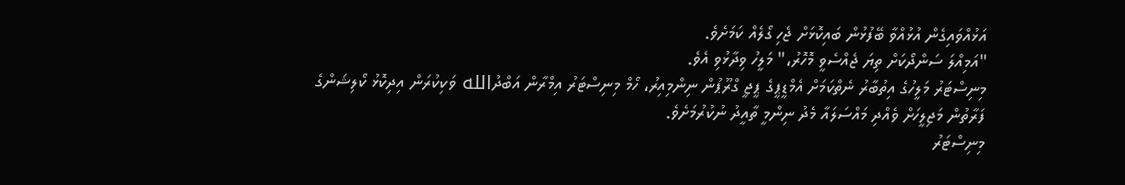އަޅުއްވައިގެން އުޅުއްވާ ބޭފުޅުން ބައިކޮޅަށް ޖެހި ގޯލެއް ކަމަށެވެ.
"އަމިއްލަ ސަންދޯކަށް ތިޔަ ޖެއްސެވީ މޮހޮރު،" މަލީހު ވިދާޅުވި އެވެ.
މިނިސްޓަރު މަލީހުގެ އިތުބާރު ނެތްކަމަށް އެމްޑީޕީގެ ޕީޖީ ގްރޫޕުން ނިންމިއިރު، ހޯމް މިނިސްޓަރު އިމްރާން އަބްދުالله ވަކިކުރަން އިދިކޮޅު ކޯލިޝަންގެ ފަރާތުން މަޖިލީހަށް ވެއްދި މައްސަލައާ މެދު ނިންމީ ތާއީދު ނުކުރުމަށެވެ.
މިނިސްޓަރު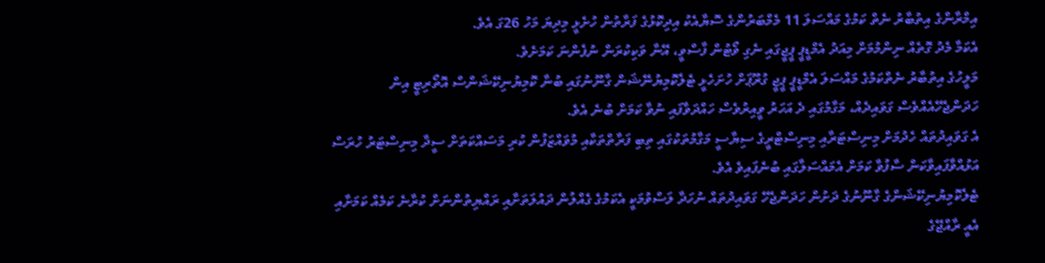އިމްރާންގެ އިތުބާރު ނެތް ކަމުގެ މައްސަލަ 11 މެމްބަރުންގެ ސޮޔާއެކު އިދިކޮޅުގެ ފަރާތުން ހުށެޅީ މިދިޔަ މަހު 26ގަ އެވެ.
އެކަމާ މެދު ގޮތެއް ނިންމުމަށް މިއަދު އެމްޑީޕީ ޕީޖީގައި ނެގި ވޯޓުން ފާސްވީ، އޭނާ ވަކިކުރަން ނުފެންނަ ކަމަށެވެ.
މަލީހުގެ އިތުބާރު ނެތްކަމުގެ މައްސަލަ އެމްޑީޕީ ޕީޖީ ގުރޫޕަށް ހުށަހެޅީ ޓެލެކޮމިޔުނޭޝަން ގާނޫނުގައި ބުނާ ކޮމިޔުނިކޭޝަންސް އޮތޯރިޓީ އިން ހަދަންޖެހޭއެއްވެސް ގަވައިދެއް، މަގާމުގައި ދެ އަހަރު ވީއިރުވެސް ހައްދަވާފައި ނުވާ ކަމަށް ބުނެ އެވެ.
އެ ގަވައިދުތައް ހެދުމަށް މިނިސްޓަރާއި މިނިސްޓްރީގެ ސިޔާސީ މަގާމުތަކުގައި ތިބި ފަރާތްތަކާއި މުވައްޒަފުން ކުރި މަސައްކަތަށް ސީދާ މިނިސްޓަރު ހުރަސް އަޅުއްވާފައިވާކަން ސާފުވާ ކަމަށް އެމައްސަލާގައި ބުނެފައިވެ އެވެ.
ޓެލެކޮމިޔުނިކޭޝަންގެ ގާނޫނުގެ ދަށުން ހަދަންޖެހޭ ގަވައިދުތައް ނުހަދާ ލަސްވުމަކީ އެކަމުގެ ގެއްލުން ދައުލަތަށާއި ރައްޔިތުންނަށް ކުރާނެ ކަމެއް ކަމަށާއި އެއީ ރާއްޖޭގެ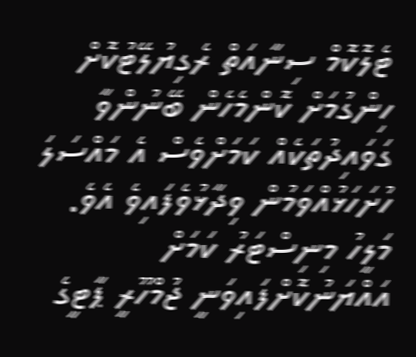ޓެލޮކޮމް ސިނާއަތް ރެގިޔުލޭޓުކޮށް ހިންގުމަށް ކޮންމެހެން ބޭނުންވާ ގަވައިދުތަކެއް ކަމަށްވެސް އެ މައްސަލަ ހުށަހަޅުއްވަމުން ވިދާޅުވެފައިވެ އެވެ.
މަލީހު މިނިސްޓަރު ކަމަށް އައްޔަނުކޮށްފައިވަނީ ޖުމްހޫރީ ޕާޓީގެ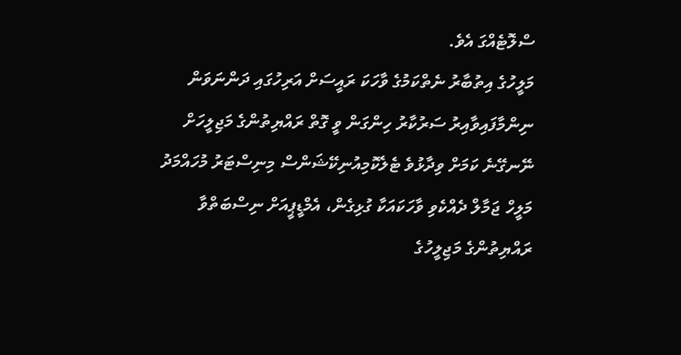ސްލޮޓެއްގަ އެވެ.
މަލީހުގެ އިތުބާރު ނެތްކަމުގެ ވާހަކަ ރައީސަށް އަރިހުގައި ދަންނަވަން ނިންމާފައިވާއިރު ސަރުކާރު ހިންގަން ވީ ގޮތް ރައްޔިތުންގެ މަޖިލީހަށް ނޭނގޭނެ ކަމަށް ވިދާޅުވެ ޓެލެކޮމިއުނިކޭޝަންސް މިނިސްޓަރު މުހައްމަދު މަލީހް ޖަމާލް ދެއްކެވި ވާހަކައަކާ ގުޅިގެން، އެމްޑީޕީއަށް ނިސްބަތްވާ ރައްޔިތުންގެ މަޖިލީހުގެ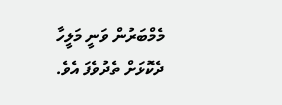މެމްބަރުން ވަނީ މަލީހާ ދެކޮޅަށް ތެދުވެފަ އެވެ.